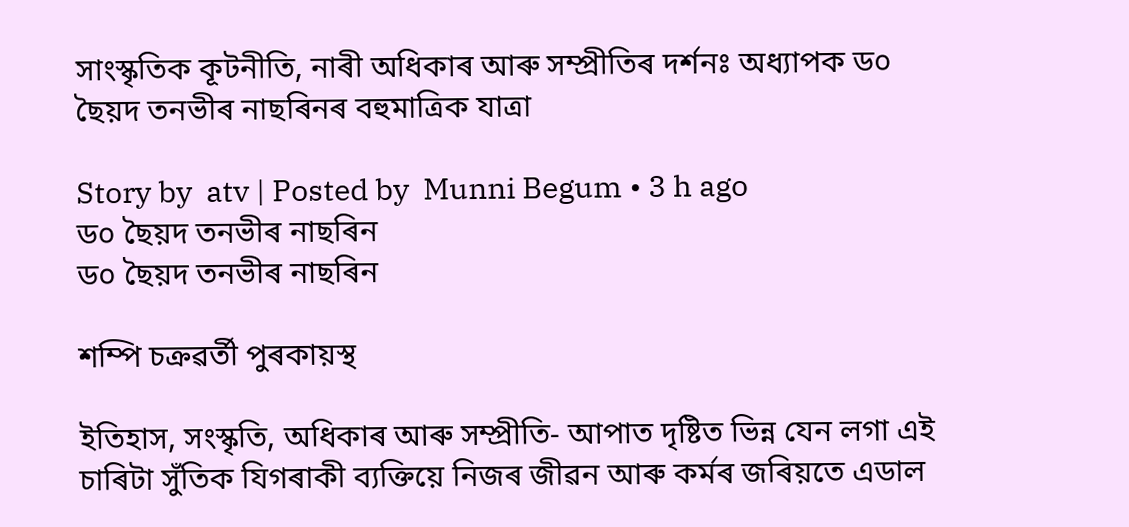সাংস্কৃতিক কূটনীতি, নাৰী অধিকাৰ আৰু সম্প্ৰীতিৰ দৰ্শনঃ অধ্যাপক ড০ ছৈয়দ তনভীৰ নাছৰিনৰ বহুমাত্ৰিক যাত্ৰা

Story by  atv | Posted by  Munni Begum • 3 h ago
ড০ ছৈয়দ তনভীৰ নাছৰিন
ড০ ছৈয়দ তনভীৰ নাছৰিন

শম্পি চক্ৰৱৰ্তী পুৰকায়স্থ

ইতিহাস, সংস্কৃতি, অধিকাৰ আৰু সম্প্ৰীতি- আপাত দৃষ্টিত ভিন্ন যেন লগা এই চাৰিটা সুঁতিক যিগৰাকী ব্যক্তিয়ে নিজৰ জীৱন আৰু কৰ্মৰ জৰিয়তে এডাল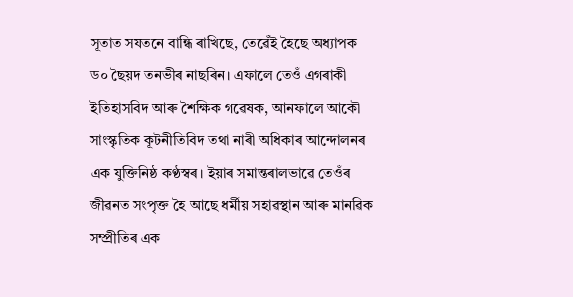সূতাত সযতনে বান্ধি ৰাখিছে, তেৱেঁই হৈছে অধ্যাপক ড০ ছৈয়দ তনভীৰ নাছৰিন। এফালে তেওঁ এগৰাকী ইতিহাসবিদ আৰু শৈক্ষিক গৱেষক, আনফালে আকৌ সাংস্কৃতিক কূটনীতিবিদ তথা নাৰী অধিকাৰ আন্দোলনৰ এক যুক্তিনিষ্ঠ কণ্ঠস্বৰ। ইয়াৰ সমান্তৰালভাৱে তেওঁৰ জীৱনত সংপৃক্ত হৈ আছে ধৰ্মীয় সহাৱস্থান আৰু মানৱিক সম্প্ৰীতিৰ এক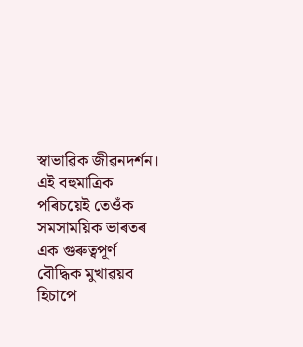স্বাভাৱিক জীৱনদৰ্শন। এই বহুমাত্ৰিক পৰিচয়েই তেওঁক সমসাময়িক ভাৰতৰ এক গুৰুত্বপূৰ্ণ বৌদ্ধিক মুখাৱয়ব হিচাপে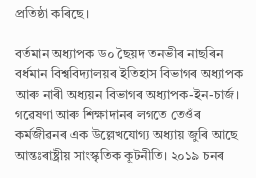প্ৰতিষ্ঠা কৰিছে।

বৰ্তমান অধ্যাপক ড০ ছৈয়দ তনভীৰ নাছৰিন বৰ্ধমান বিশ্ববিদ্যালয়ৰ ইতিহাস বিভাগৰ অধ্যাপক আৰু নাৰী অধ্যয়ন বিভাগৰ অধ্যাপক-ইন-চাৰ্জ। গৱেষণা আৰু শিক্ষাদানৰ লগতে তেওঁৰ কৰ্মজীৱনৰ এক উল্লেখযোগ্য অধ্যায় জুৰি আছে আন্তঃৰাষ্ট্ৰীয় সাংস্কৃতিক কূটনীতি। ২০১৯ চনৰ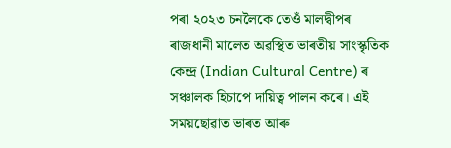পৰা ২০২৩ চনলৈকে তেওঁ মালদ্বীপৰ ৰাজধানী মালেত অৱস্থিত ভাৰতীয় সাংস্কৃতিক কেন্দ্ৰ (Indian Cultural Centre) ৰ সঞ্চালক হিচাপে দায়িত্ব পালন কৰে। এই সময়ছোৱাত ভাৰত আৰু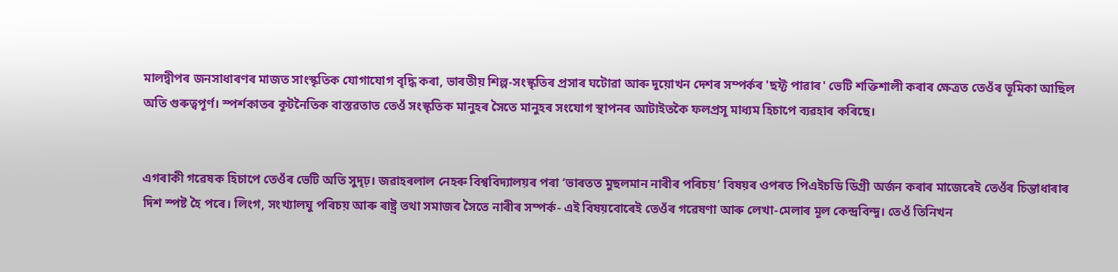মালদ্বীপৰ জনসাধাৰণৰ মাজত সাংস্কৃতিক যোগাযোগ বৃদ্ধি কৰা, ভাৰতীয় শিল্প-সংস্কৃতিৰ প্ৰসাৰ ঘটোৱা আৰু দুয়োখন দেশৰ সম্পৰ্কৰ 'ছফ্ট পাৱাৰ' ভেটি শক্তিশালী কৰাৰ ক্ষেত্ৰত তেওঁৰ ভূমিকা আছিল অতি গুৰুত্বপূৰ্ণ। স্পৰ্শকাতৰ কূটনৈতিক বাস্তৱতাত তেওঁ সংস্কৃতিক মানুহৰ সৈতে মানুহৰ সংযোগ স্থাপনৰ আটাইতকৈ ফলপ্ৰসূ মাধ্যম হিচাপে ব্যৱহাৰ কৰিছে।


এগৰাকী গৱেষক হিচাপে তেওঁৰ ভেটি অতি সুদৃঢ়। জৱাহৰলাল নেহৰু বিশ্ববিদ্যালয়ৰ পৰা ‘ভাৰতত মুছলমান নাৰীৰ পৰিচয়’ বিষয়ৰ ওপৰত পিএইচডি ডিগ্ৰী অৰ্জন কৰাৰ মাজেৰেই তেওঁৰ চিন্তাধাৰাৰ দিশ স্পষ্ট হৈ পৰে। লিংগ, সংখ্যালঘু পৰিচয় আৰু ৰাষ্ট্ৰ তথা সমাজৰ সৈতে নাৰীৰ সম্পৰ্ক- এই বিষয়বোৰেই তেওঁৰ গৱেষণা আৰু লেখা-মেলাৰ মূল কেন্দ্ৰবিন্দু। তেওঁ তিনিখন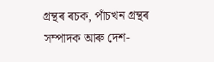গ্ৰন্থৰ ৰচক, পাঁচখন গ্ৰন্থৰ সম্পাদক আৰু দেশ-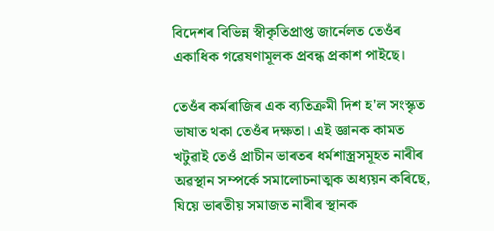বিদেশৰ বিভিন্ন স্বীকৃতিপ্ৰাপ্ত জাৰ্নেলত তেওঁৰ একাধিক গৱেষণামূলক প্ৰবন্ধ প্ৰকাশ পাইছে।

তেওঁৰ কৰ্মৰাজিৰ এক ব্যতিক্ৰমী দিশ হ'ল সংস্কৃত ভাষাত থকা তেওঁৰ দক্ষতা। এই জ্ঞানক কামত খটুৱাই তেওঁ প্ৰাচীন ভাৰতৰ ধৰ্মশাস্ত্ৰসমূহত নাৰীৰ অৱস্থান সম্পৰ্কে সমালোচনাত্মক অধ্যয়ন কৰিছে, যিয়ে ভাৰতীয় সমাজত নাৰীৰ স্থানক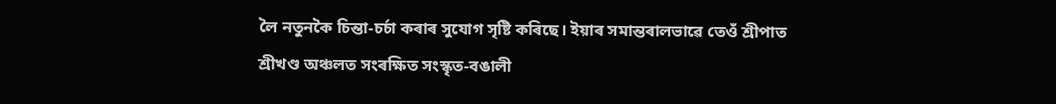লৈ নতুনকৈ চিন্তা-চৰ্চা কৰাৰ সুযোগ সৃষ্টি কৰিছে। ইয়াৰ সমান্তৰালভাৱে তেওঁ শ্ৰীপাত শ্ৰীখণ্ড অঞ্চলত সংৰক্ষিত সংস্কৃত-বঙালী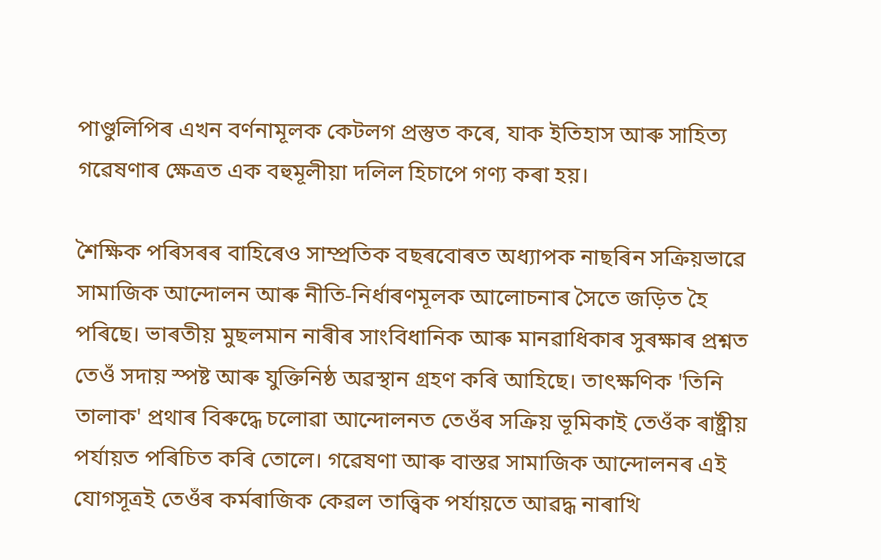পাণ্ডুলিপিৰ এখন বৰ্ণনামূলক কেটলগ প্ৰস্তুত কৰে, যাক ইতিহাস আৰু সাহিত্য গৱেষণাৰ ক্ষেত্ৰত এক বহুমূলীয়া দলিল হিচাপে গণ্য কৰা হয়।

শৈক্ষিক পৰিসৰৰ বাহিৰেও সাম্প্ৰতিক বছৰবোৰত অধ্যাপক নাছৰিন সক্ৰিয়ভাৱে সামাজিক আন্দোলন আৰু নীতি-নিৰ্ধাৰণমূলক আলোচনাৰ সৈতে জড়িত হৈ পৰিছে। ভাৰতীয় মুছলমান নাৰীৰ সাংবিধানিক আৰু মানৱাধিকাৰ সুৰক্ষাৰ প্ৰশ্নত তেওঁ সদায় স্পষ্ট আৰু যুক্তিনিষ্ঠ অৱস্থান গ্ৰহণ কৰি আহিছে। তাৎক্ষণিক 'তিনি তালাক' প্ৰথাৰ বিৰুদ্ধে চলোৱা আন্দোলনত তেওঁৰ সক্ৰিয় ভূমিকাই তেওঁক ৰাষ্ট্ৰীয় পৰ্যায়ত পৰিচিত কৰি তোলে। গৱেষণা আৰু বাস্তৱ সামাজিক আন্দোলনৰ এই যোগসূত্ৰই তেওঁৰ কৰ্মৰাজিক কেৱল তাত্ত্বিক পৰ্যায়তে আৱদ্ধ নাৰাখি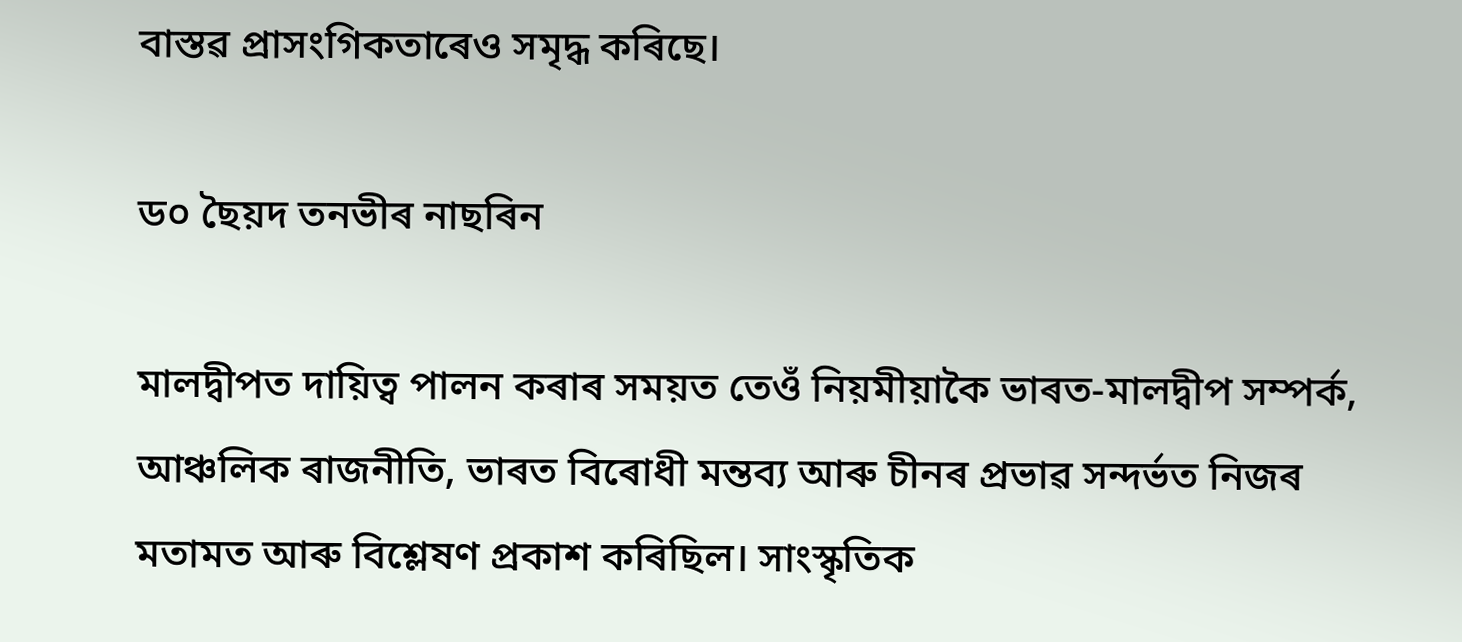বাস্তৱ প্ৰাসংগিকতাৰেও সমৃদ্ধ কৰিছে।

ড০ ছৈয়দ তনভীৰ নাছৰিন

মালদ্বীপত দায়িত্ব পালন কৰাৰ সময়ত তেওঁ নিয়মীয়াকৈ ভাৰত-মালদ্বীপ সম্পৰ্ক, আঞ্চলিক ৰাজনীতি, ভাৰত বিৰোধী মন্তব্য আৰু চীনৰ প্ৰভাৱ সন্দৰ্ভত নিজৰ মতামত আৰু বিশ্লেষণ প্ৰকাশ কৰিছিল। সাংস্কৃতিক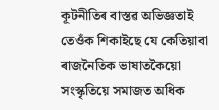কূটনীতিৰ বাস্তৱ অভিজ্ঞতাই তেওঁক শিকাইছে যে কেতিয়াবা ৰাজনৈতিক ভাষাতকৈয়ো সংস্কৃতিয়ে সমাজত অধিক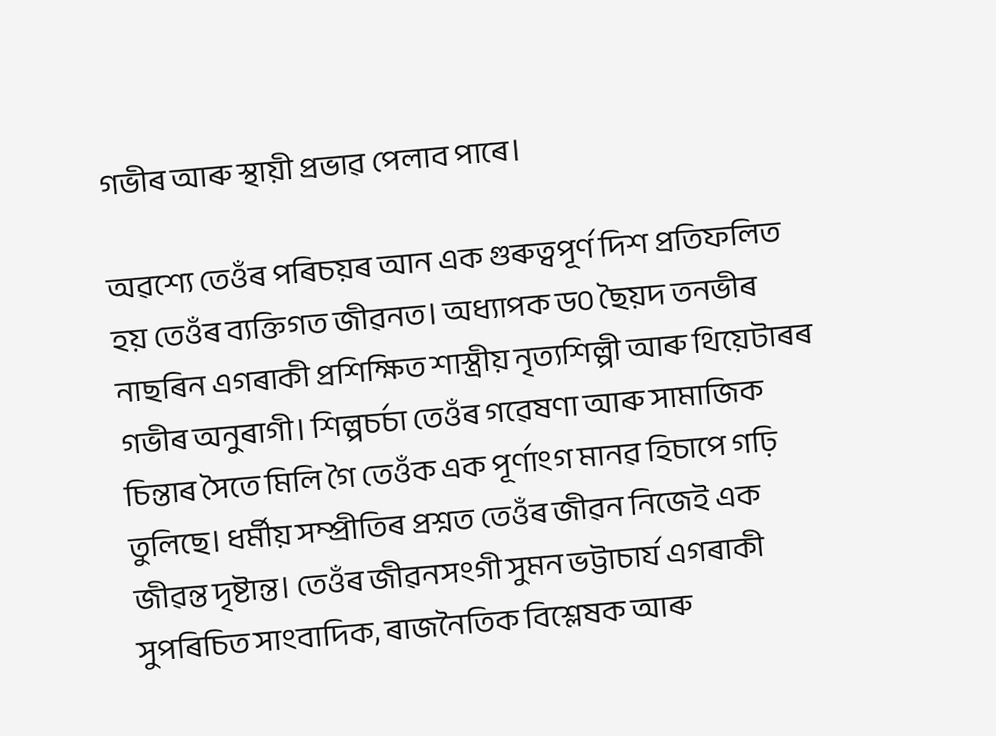গভীৰ আৰু স্থায়ী প্ৰভাৱ পেলাব পাৰে।

অৱশ্যে তেওঁৰ পৰিচয়ৰ আন এক গুৰুত্বপূৰ্ণ দিশ প্ৰতিফলিত হয় তেওঁৰ ব্যক্তিগত জীৱনত। অধ্যাপক ড০ ছৈয়দ তনভীৰ নাছৰিন এগৰাকী প্ৰশিক্ষিত শাস্ত্ৰীয় নৃত্যশিল্পী আৰু থিয়েটাৰৰ গভীৰ অনুৰাগী। শিল্পচৰ্চা তেওঁৰ গৱেষণা আৰু সামাজিক চিন্তাৰ সৈতে মিলি গৈ তেওঁক এক পূৰ্ণাংগ মানৱ হিচাপে গঢ়ি তুলিছে। ধৰ্মীয় সম্প্ৰীতিৰ প্ৰশ্নত তেওঁৰ জীৱন নিজেই এক জীৱন্ত দৃষ্টান্ত। তেওঁৰ জীৱনসংগী সুমন ভট্টাচাৰ্য এগৰাকী সুপৰিচিত সাংবাদিক, ৰাজনৈতিক বিশ্লেষক আৰু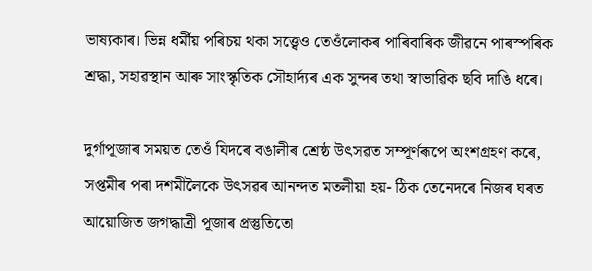ভাষ্যকাৰ। ভিন্ন ধৰ্মীয় পৰিচয় থকা সত্ত্বেও তেওঁলোকৰ পাৰিবাৰিক জীৱনে পাৰস্পৰিক শ্ৰদ্ধা, সহাৱস্থান আৰু সাংস্কৃতিক সৌহাৰ্দ্যৰ এক সুন্দৰ তথা স্বাভাৱিক ছবি দাঙি ধৰে।

দুৰ্গাপূজাৰ সময়ত তেওঁ যিদৰে বঙালীৰ শ্ৰেষ্ঠ উৎসৱত সম্পূৰ্ণৰূপে অংশগ্ৰহণ কৰে, সপ্তমীৰ পৰা দশমীলৈকে উৎসৱৰ আনন্দত মতলীয়া হয়- ঠিক তেনেদৰে নিজৰ ঘৰত আয়োজিত জগদ্ধাত্ৰী পূজাৰ প্ৰস্তুতিতো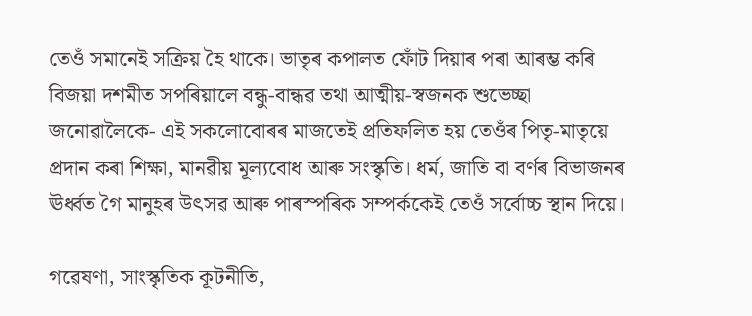তেওঁ সমানেই সক্ৰিয় হৈ থাকে। ভাতৃৰ কপালত ফোঁট দিয়াৰ পৰা আৰম্ভ কৰি বিজয়া দশমীত সপৰিয়ালে বন্ধু-বান্ধৱ তথা আত্মীয়-স্বজনক শুভেচ্ছা জনোৱালৈকে- এই সকলোবোৰৰ মাজতেই প্ৰতিফলিত হয় তেওঁৰ পিতৃ-মাতৃয়ে প্ৰদান কৰা শিক্ষা, মানৱীয় মূল্যবোধ আৰু সংস্কৃতি। ধৰ্ম, জাতি বা বৰ্ণৰ বিভাজনৰ ঊৰ্ধ্বত গৈ মানুহৰ উৎসৱ আৰু পাৰস্পৰিক সম্পৰ্ককেই তেওঁ সৰ্বোচ্চ স্থান দিয়ে।

গৱেষণা, সাংস্কৃতিক কূটনীতি,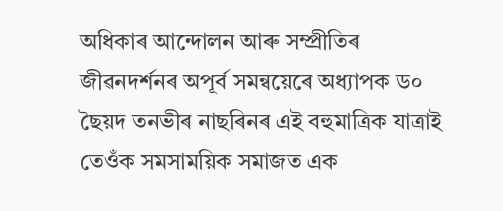অধিকাৰ আন্দোলন আৰু সম্প্ৰীতিৰ জীৱনদৰ্শনৰ অপূৰ্ব সমন্বয়েৰে অধ্যাপক ড০ ছৈয়দ তনভীৰ নাছৰিনৰ এই বহুমাত্ৰিক যাত্ৰাই তেওঁক সমসাময়িক সমাজত এক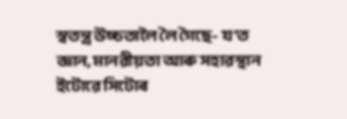স্বতন্ত্ৰ উচ্চতালৈ লৈ গৈছে- য’ত জ্ঞান, মানৱীয়তা আৰু সহাৱস্থান ইটোৱে সিটোৰ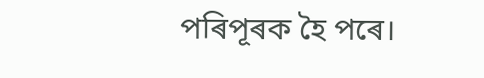পৰিপূৰক হৈ পৰে।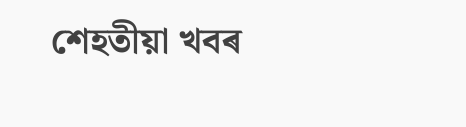শেহতীয়া খবৰ